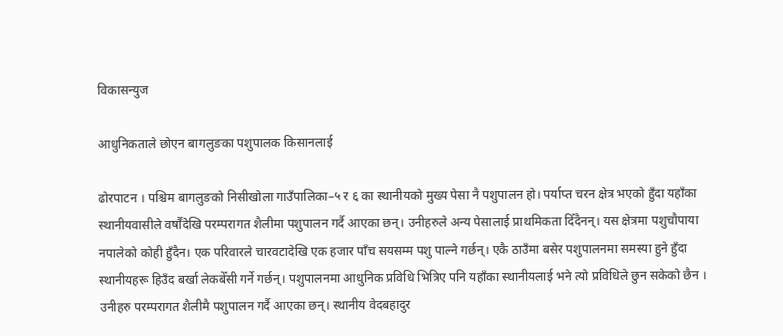विकासन्युज

आधुनिकताले छोएन बागलुङका पशुपालक किसानलाई

ढोरपाटन । पश्चिम बागलुङको निसीखोला गाउँपालिका–५ र ६ का स्थानीयको मुख्य पेसा नै पशुपालन हो। पर्याप्त चरन क्षेत्र भएको हुँदा यहाँका स्थानीयवासीले वर्षौंदेखि परम्परागत शैलीमा पशुपालन गर्दै आएका छन्। उनीहरुले अन्य पेसालाई प्राथमिकता दिँदैनन्। यस क्षेत्रमा पशुचौपाया नपालेको कोही हुँदैन। एक परिवारले चारवटादेखि एक हजार पाँच सयसम्म पशु पाल्ने गर्छन्। एकै ठाउँमा बसेर पशुपालनमा समस्या हुने हुँदा स्थानीयहरू हिउँद बर्खा लेकबेँसी गर्ने गर्छन्। पशुपालनमा आधुनिक प्रविधि भित्रिए पनि यहाँका स्थानीयलाई भने त्यो प्रविधिले छुन सकेको छैन । उनीहरु परम्परागत शैलीमै पशुपालन गर्दै आएका छन्। स्थानीय वेदबहादुर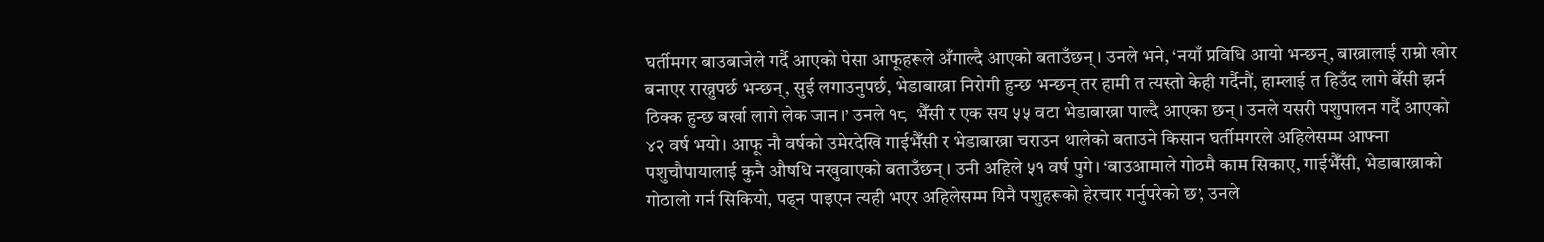घर्तीमगर बाउबाजेले गर्दै आएको पेसा आफूहरूले अँगाल्दै आएको बताउँछन्। उनले भने, ‘नयाँ प्रविधि आयो भन्छन्, बाख्रालाई राम्रो खोर बनाएर राख्नुपर्छ भन्छन्, सुई लगाउनुपर्छ, भेडाबाख्रा निरोगी हुन्छ भन्छन् तर हामी त त्यस्तो केही गर्दैनौं, हाम्लाई त हिउँद लागे बेँसी झर्न ठिक्क हुन्छ बर्खा लागे लेक जान।’ उनले १८  भैँसी र एक सय ५५ वटा भेडाबाख्रा पाल्दै आएका छन्। उनले यसरी पशुपालन गर्दै आएको ४२ वर्ष भयो। आफू नौ वर्षको उमेरदेखि गाईभैँसी र भेडाबाख्रा चराउन थालेको बताउने किसान घर्तीमगरले अहिलेसम्म आफ्ना पशुचौपायालाई कुनै औषधि नखुवाएको बताउँछन्। उनी अहिले ५१ वर्ष पुगे। ‘बाउआमाले गोठमै काम सिकाए, गाईभैँसी, भेडाबाख्राको गोठालो गर्न सिकियो, पढ्न पाइएन त्यही भएर अहिलेसम्म यिनै पशुहरूको हेरचार गर्नुपरेको छ’, उनले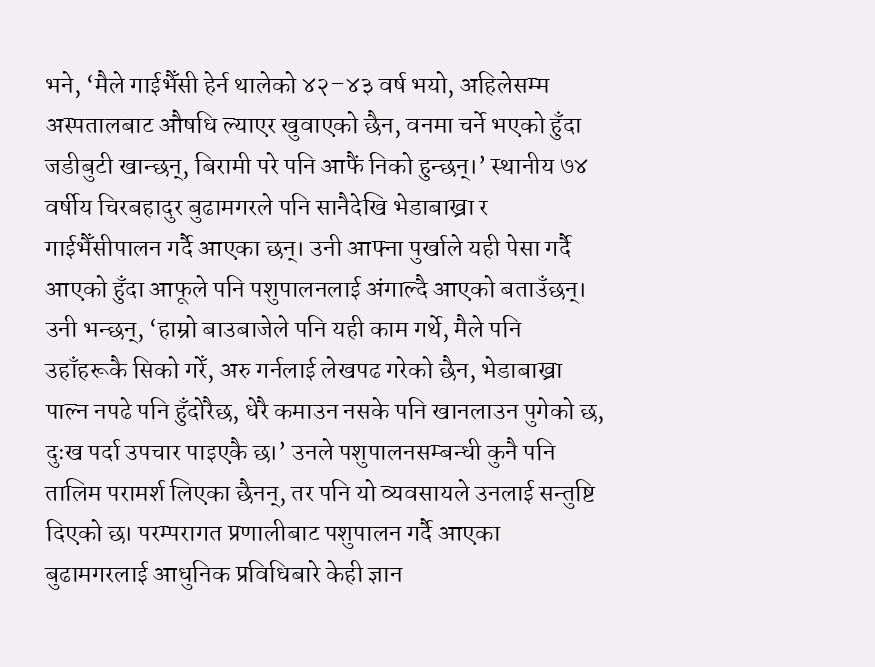भने, ‘मैले गाईभैँसी हेर्न थालेको ४२–४३ वर्ष भयो, अहिलेसम्म अस्पतालबाट औषधि ल्याएर खुवाएको छैन, वनमा चर्ने भएको हुँदा जडीबुटी खान्छन्, बिरामी परे पनि आफैं निको हुन्छन्।’ स्थानीय ७४ वर्षीय चिरबहादुर बुढामगरले पनि सानैदेखि भेडाबाख्रा र गाईभैँसीपालन गर्दै आएका छन्। उनी आफ्ना पुर्खाले यही पेसा गर्दै आएको हुँदा आफूले पनि पशुपालनलाई अंगाल्दै आएको बताउँछन्। उनी भन्छन्, ‘हाम्रो बाउबाजेले पनि यही काम गर्थे, मैले पनि उहाँहरूकै सिको गरेँ, अरु गर्नलाई लेखपढ गरेको छैन, भेडाबाख्रा पाल्न नपढे पनि हुँदोरैछ, धेरै कमाउन नसके पनि खानलाउन पुगेको छ, दुःख पर्दा उपचार पाइएकै छ।’ उनले पशुपालनसम्बन्धी कुनै पनि तालिम परामर्श लिएका छैनन्, तर पनि यो व्यवसायले उनलाई सन्तुष्टि दिएको छ। परम्परागत प्रणालीबाट पशुपालन गर्दै आएका बुढामगरलाई आधुनिक प्रविधिबारे केही ज्ञान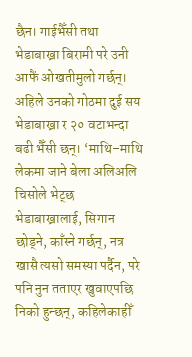छैन। गाईभैँसी तथा भेडाबाख्रा बिरामी परे उनी आफैं ओखतीमुलो गर्छन्। अहिले उनको गोठमा दुई सय भेडाबाख्रा र २० वटाभन्दा बढी भैँसी छन्। ‘माथि–माथि लेकमा जाने बेला अलिअलि चिसोले भेट्छ भेडाबाख्रालाई, सिगान छोड्ने, काँस्ने गर्छन्, नत्र खासै त्यसो समस्या पर्दैन, परे पनि नुन तताएर खुवाएपछि निको हुन्छन्, कहिलेकाहीँ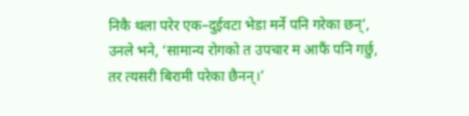निकै थला परेर एक–दुईवटा भेडा मर्ने पनि गरेका छन्’, उनले भने, ‘सामान्य रोगको त उपचार म आफैं पनि गर्छु, तर त्यसरी बिरामी परेका छैनन्।’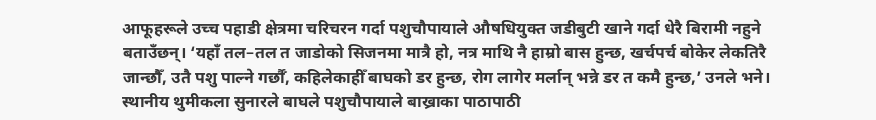आफूहरूले उच्च पहाडी क्षेत्रमा चरिचरन गर्दा पशुचौपायाले औषधियुक्त जडीबुटी खाने गर्दा धेरै बिरामी नहुने बताउँछन्। ‘यहाँ तल–तल त जाडोको सिजनमा मात्रै हो, नत्र माथि नै हाम्रो बास हुन्छ, खर्चपर्च बोकेर लेकतिरै जान्छौँ, उतै पशु पाल्ने गर्छौँ, कहिलेकाहीँ बाघको डर हुन्छ, रोग लागेर मर्लान् भन्ने डर त कमै हुन्छ,’ उनले भने। स्थानीय थुमीकला सुनारले बाघले पशुचौपायाले बाख्राका पाठापाठी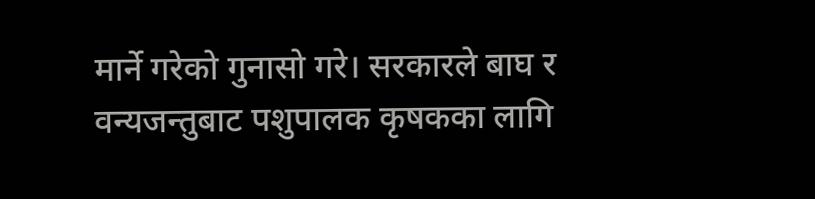मार्ने गरेको गुनासो गरे। सरकारले बाघ र वन्यजन्तुबाट पशुपालक कृषकका लागि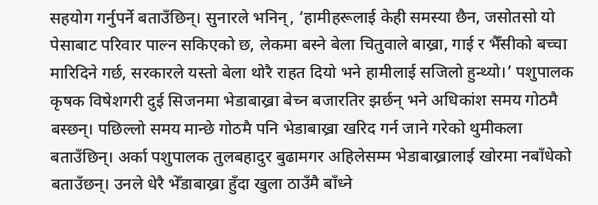सहयोग गर्नुपर्ने बताउँछिन्। सुनारले भनिन्, ‘हामीहरूलाई केही समस्या छैन, जसोतसो यो पेसाबाट परिवार पाल्न सकिएको छ, लेकमा बस्ने बेला चितुवाले बाख्रा, गाई र भैँसीको बच्चा मारिदिने गर्छ, सरकारले यस्तो बेला थोरै राहत दियो भने हामीलाई सजिलो हुन्थ्यो।’ पशुपालक कृषक विषेशगरी दुई सिजनमा भेडाबाख्रा बेच्न बजारतिर झर्छन् भने अधिकांश समय गोठमै बस्छन्। पछिल्लो समय मान्छे गोठमै पनि भेडाबाख्रा खरिद गर्न जाने गरेको थुमीकला बताउँछिन्। अर्का पशुपालक तुलबहादुर बुढामगर अहिलेसम्म भेडाबाख्रालाई खोरमा नबाँधेको बताउँछन्। उनले धेरै भेँडाबाख्रा हुँदा खुला ठाउँमै बाँध्ने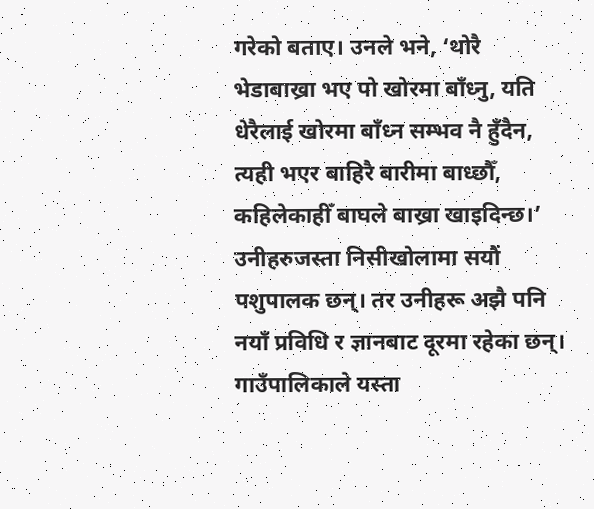गरेको बताए। उनले भने, ‘थोरै भेडाबाख्रा भए पो खोरमा बाँध्नु, यति धेरैलाई खोरमा बाँध्न सम्भव नै हुँदैन, त्यही भएर बाहिरै बारीमा बाध्छौँ, कहिलेकाहीँ बाघले बाख्रा खाइदिन्छ।’ उनीहरुजस्ता निसीखोलामा सयौं पशुपालक छन्। तर उनीहरू अझै पनि नयाँ प्रविधि र ज्ञानबाट दूरमा रहेका छन्। गाउँपालिकाले यस्ता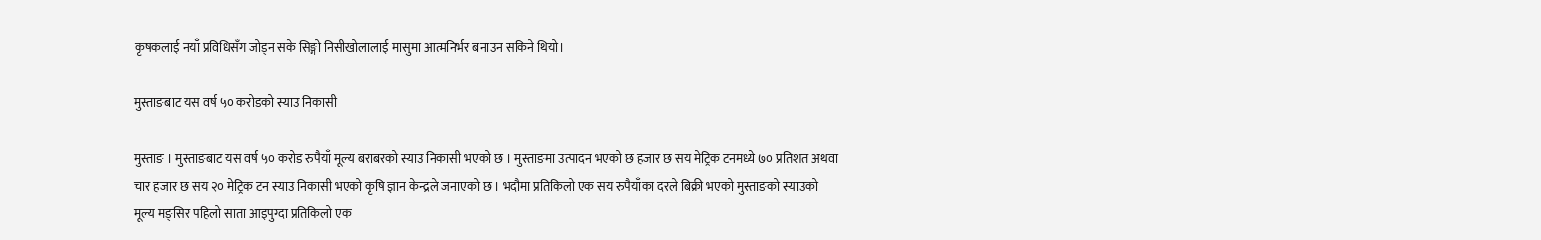कृषकलाई नयाँ प्रविधिसँग जोड्न सके सिङ्गो निसीखोलालाई मासुमा आत्मनिर्भर बनाउन सकिने थियो।

मुस्ताङबाट यस वर्ष ५० करोडको स्याउ निकासी

मुस्ताङ । मुस्ताङबाट यस वर्ष ५० करोड रुपैयाँ मूल्य बराबरको स्याउ निकासी भएको छ । मुस्ताङमा उत्पादन भएको छ हजार छ सय मेट्रिक टनमध्ये ७० प्रतिशत अथवा चार हजार छ सय २० मेट्रिक टन स्याउ निकासी भएको कृषि ज्ञान केन्द्रले जनाएको छ । भदौमा प्रतिकिलो एक सय रुपैयाँका दरले बिक्री भएको मुस्ताङको स्याउको मूल्य मङ्सिर पहिलो साता आइपुग्दा प्रतिकिलो एक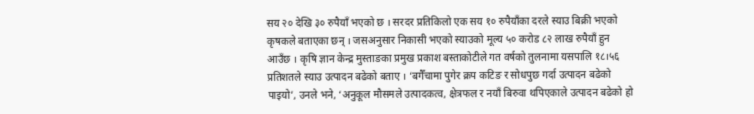सय २० देखि ३० रुपैयाँ भएको छ । सरदर प्रतिकिलो एक सय १० रुपैयाँका दरले स्याउ बिक्री भएको कृषकले बताएका छन् । जसअनुसार निकासी भएको स्याउको मूल्य ५० करोड ८२ लाख रुपैयाँ हुन आउँछ । कृषि ज्ञान केन्द्र मुस्ताङका प्रमुख प्रकाश बस्ताकोटीले गत वर्षको तुलनामा यसपालि १८।५६ प्रतिशतले स्याउ उत्पादन बढेको बताए । ‘बगैँचामा पुगेर क्रप कटिङ र सोधपुछ गर्दा उत्पादन बढेको पाइयो’, उनले भने, ‘अनुकूल मौसमले उत्पादकत्व, क्षेत्रफल र नयाँ बिरुवा थपिएकाले उत्पादन बढेको हो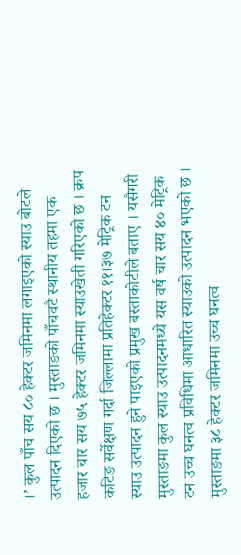।’ कुल पाँच सय ८० हेक्टर जमिनमा लगाइएको स्याउ बोटले उत्पादन दिएको छ । मुस्ताङको पाँचवटै स्थानीय तहमा एक हजार चार सय ७५ हेक्टर जमिनमा स्याउखेती गरिएको छ । क्रप कटिङ सर्वेक्षण गर्दा जिल्लामा प्रतिहेक्टर ११।३७ मेट्रिक टन स्याउ उत्पादन हुने पाइएको प्रमुख बस्ताकोटीले बताए । यसैगरी मुस्ताङमा कुल स्याउ उत्पादनमध्ये यस वर्ष चार सय ४० मेट्रिक टन उच्च घनत्व प्रविधिमा आधारित स्याउको उत्पादन भएको छ । मुस्ताङमा ३८ हेक्टर जमिनमा उच्च घनत्व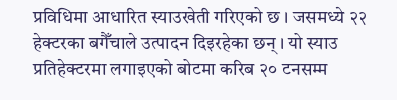प्रविधिमा आधारित स्याउखेती गरिएको छ । जसमध्ये २२ हेक्टरका बगैँचाले उत्पादन दिइरहेका छन् । यो स्याउ प्रतिहेक्टरमा लगाइएको बोटमा करिब २० टनसम्म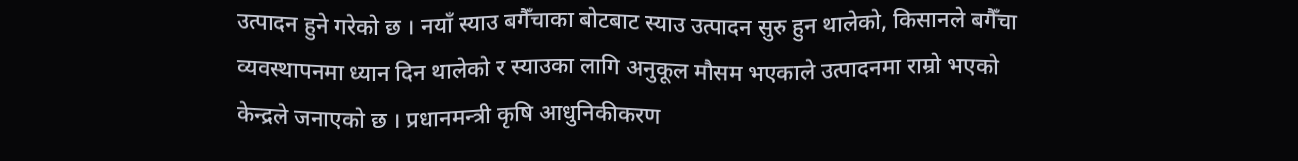उत्पादन हुने गरेको छ । नयाँ स्याउ बगैँचाका बोटबाट स्याउ उत्पादन सुरु हुन थालेको, किसानले बगैँचा व्यवस्थापनमा ध्यान दिन थालेको र स्याउका लागि अनुकूल मौसम भएकाले उत्पादनमा राम्रो भएको केन्द्रले जनाएको छ । प्रधानमन्त्री कृषि आधुनिकीकरण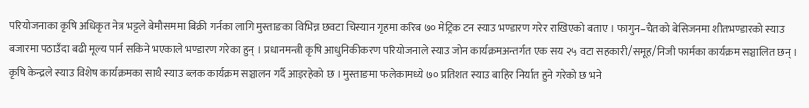परियोजनाका कृषि अधिकृत नेत्र भट्टले बेमौसममा बिक्री गर्नका लागि मुस्ताङका विभिन्न छवटा चिस्यान गृहमा करिब ७० मेट्रिक टन स्याउ भण्डारण गरेर राखिएको बताए । फागुन–चैतको बेसिजनमा शीतभण्डारको स्याउ बजारमा पठाउँदा बढी मूल्य पार्न सकिने भएकाले भण्डारण गरेका हुन् । प्रधानमन्त्री कृषि आधुनिकीकरण परियोजनाले स्याउ जोन कार्यक्रमअन्तर्गत एक सय २५ वटा सहकारी/समूह/निजी फार्मका कार्यक्रम सञ्चालित छन् । कृषि केन्द्रले स्याउ विशेष कार्यक्रमका साथै स्याउ ब्लक कार्यक्रम सञ्चालन गर्दै आइरहेको छ । मुस्ताङमा फलेकामध्ये ७० प्रतिशत स्याउ बाहिर निर्यात हुने गरेको छ भने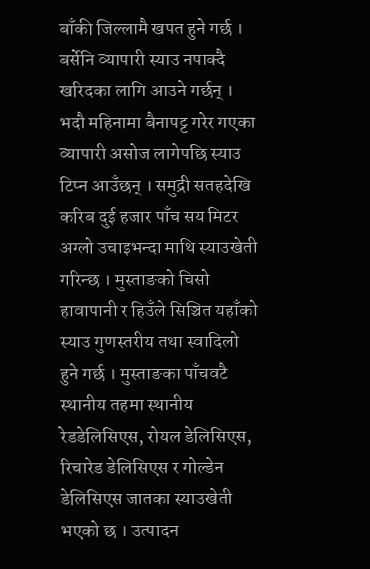बाँकी जिल्लामै खपत हुने गर्छ । बर्सेनि व्यापारी स्याउ नपाक्दै खरिदका लागि आउने गर्छन् । भदौ महिनामा बैनापट्ट गरेर गएका व्यापारी असोज लागेपछि स्याउ टिप्न आउँछन् । समुद्री सतहदेखि करिब दुई हजार पाँच सय मिटर अग्लो उचाइभन्दा माथि स्याउखेती गरिन्छ । मुस्ताङको चिसो हावापानी र हिउँले सिञ्चित यहाँको स्याउ गुणस्तरीय तथा स्वादिलो हुने गर्छ । मुस्ताङका पाँचवटै स्थानीय तहमा स्थानीय रेडडेलिसिएस, रोयल डेलिसिएस, रिचारेड डेलिसिएस र गोल्डेन डेलिसिएस जातका स्याउखेती भएको छ । उत्पादन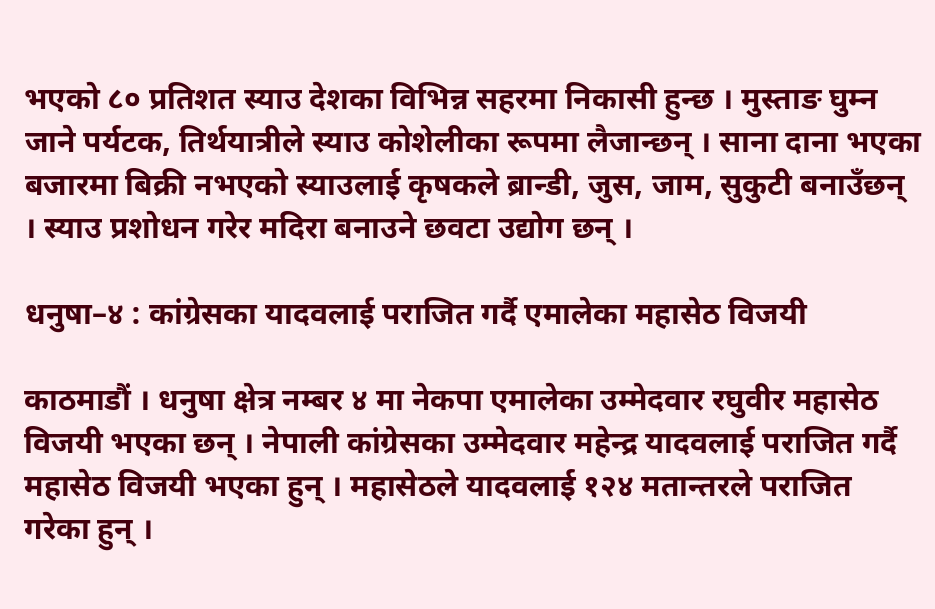भएको ८० प्रतिशत स्याउ देशका विभिन्न सहरमा निकासी हुन्छ । मुस्ताङ घुम्न जाने पर्यटक, तिर्थयात्रीले स्याउ कोशेलीका रूपमा लैजान्छन् । साना दाना भएका बजारमा बिक्री नभएको स्याउलाई कृषकले ब्रान्डी, जुस, जाम, सुकुटी बनाउँछन् । स्याउ प्रशोधन गरेर मदिरा बनाउने छवटा उद्योग छन् ।

धनुषा–४ : कांग्रेसका यादवलाई पराजित गर्दै एमालेका महासेठ विजयी

काठमाडौं । धनुषा क्षेत्र नम्बर ४ मा नेकपा एमालेका उम्मेदवार रघुवीर महासेठ विजयी भएका छन् । नेपाली कांग्रेसका उम्मेदवार महेन्द्र यादवलाई पराजित गर्दै महासेठ विजयी भएका हुन् । महासेठले यादवलाई १२४ मतान्तरले पराजित गरेका हुन् ।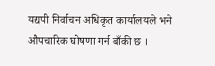यद्यपी निर्वाचन अधिकृत कार्यालयले भने औपचारिक घोषणा गर्न बाँकी छ ।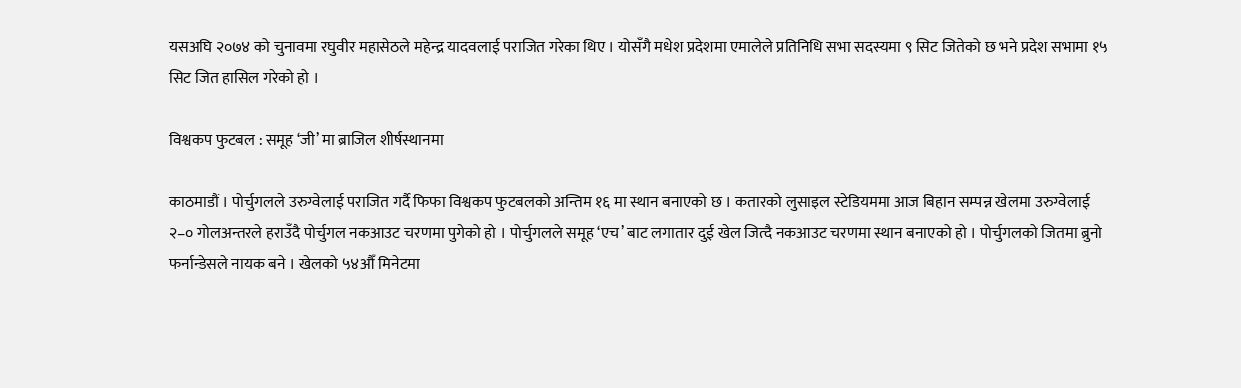यसअघि २०७४ को चुनावमा रघुवीर महासेठले महेन्द्र यादवलाई पराजित गरेका थिए । योसँगै मधेश प्रदेशमा एमालेले प्रतिनिधि सभा सदस्यमा ९ सिट जितेको छ भने प्रदेश सभामा १५ सिट जित हासिल गरेको हो ।

विश्वकप फुटबल : समूह ‘जी’ मा ब्राजिल शीर्षस्थानमा

काठमाडौं । पोर्चुगलले उरुग्वेलाई पराजित गर्दै फिफा विश्वकप फुटबलको अन्तिम १६ मा स्थान बनाएको छ । कतारको लुसाइल स्टेडियममा आज बिहान सम्पन्न खेलमा उरुग्वेलाई २–० गोलअन्तरले हराउँदै पोर्चुगल नकआउट चरणमा पुगेको हो । पोर्चुगलले समूह ‘एच’ बाट लगातार दुई खेल जित्दै नकआउट चरणमा स्थान बनाएको हो । पोर्चुगलको जितमा ब्रुनो फर्नान्डेसले नायक बने । खेलको ५४औँ मिनेटमा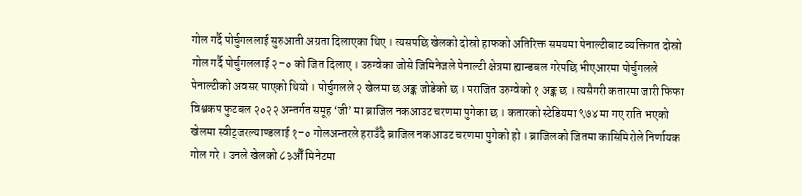गोल गर्दै पोर्चुगललाई सुरुआती अग्रता दिलाएका थिए । त्यसपछि खेलको दोस्रो हाफको अतिरिक्त समयमा पेनाल्टीबाट व्यक्तिगत दोस्रो गोल गर्दै पोर्चुगललाई २–० को जित दिलाए । उरुग्वेका जोसे जिमिनेजले पेनाल्टी क्षेत्रमा ह्यान्डबल गरेपछि भीएआरमा पोर्चुगलले पेनाल्टीको अवसर पाएको थियो । पोर्चुगलले २ खेलमा छ अङ्क जोडेको छ । पराजित उरुग्वेको १ अङ्क छ । त्यसैगरी कतारमा जारी फिफा विश्वकप फुटबल २०२२ अन्तर्गत समूह ‘जी’ मा ब्राजिल नकआउट चरणमा पुगेका छ । कतारको स्टेडियमा ९७४ मा गए राति भएको खेलमा स्वीट्जरल्याण्डलाई १–० गोलअन्तरले हराउँदै ब्राजिल नकआउट चरणमा पुगेको हो । ब्राजिलको जितमा कासिमिरोले निर्णायक गोल गरे । उनले खेलको ८३औँ मिनेटमा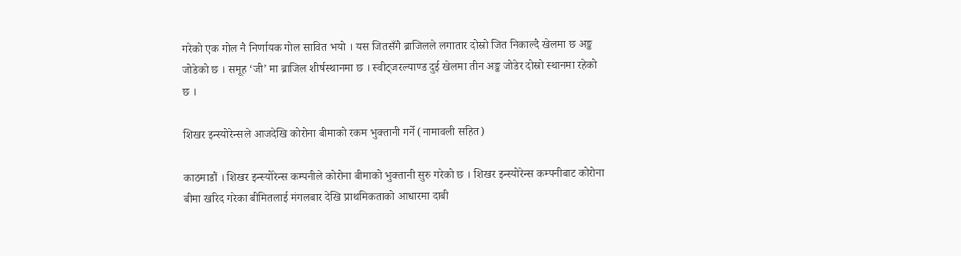गरेको एक गोल नै निर्णायक गोल सावित भयो । यस जितसँगै ब्राजिलले लगातार दोस्रो जित निकाल्दै खेलमा छ अङ्क जोडेको छ । समूह ‘जी’ मा ब्राजिल शीर्षस्थानमा छ । स्वीट्जरल्याण्ड दुई खेलमा तीन अङ्क जोडेर दोस्रो स्थानमा रहेको छ ।

शिखर इन्स्योरेन्सले आजदेखि कोरोना बीमाको रकम भुक्तानी गर्ने (नामावली सहित)

काठमाडौं । शिखर इन्स्योरेन्स कम्पनीले कोरोना बीमाको भुक्तानी सुरु गरेको छ । शिखर इन्स्योरेन्स कम्पनीबाट कोरोना बीमा खरिद गरेका बीमितलाई मंगलबार देखि प्राथमिकताको आधारमा दाबी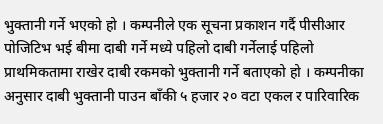भुक्तानी गर्ने भएको हो । कम्पनीले एक सूचना प्रकाशन गर्दै पीसीआर पोजिटिभ भई बीमा दाबी गर्ने मध्ये पहिलो दाबी गर्नेलाई पहिलो प्राथमिकतामा राखेर दाबी रकमको भुक्तानी गर्ने बताएको हो । कम्पनीका अनुसार दाबी भुक्तानी पाउन बाँकी ५ हजार २० वटा एकल र पारिवारिक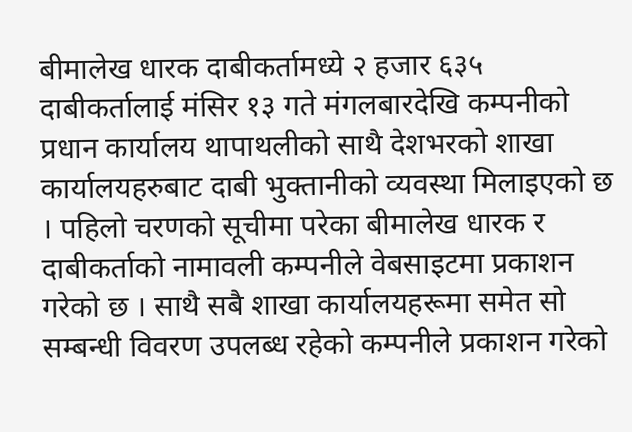बीमालेख धारक दाबीकर्तामध्ये २ हजार ६३५ दाबीकर्तालाई मंसिर १३ गते मंगलबारदेखि कम्पनीको प्रधान कार्यालय थापाथलीको साथै देशभरको शाखा कार्यालयहरुबाट दाबी भुक्तानीको व्यवस्था मिलाइएको छ । पहिलो चरणको सूचीमा परेका बीमालेख धारक र दाबीकर्ताको नामावली कम्पनीले वेबसाइटमा प्रकाशन गरेको छ । साथै सबै शाखा कार्यालयहरूमा समेत सो सम्बन्धी विवरण उपलब्ध रहेको कम्पनीले प्रकाशन गरेको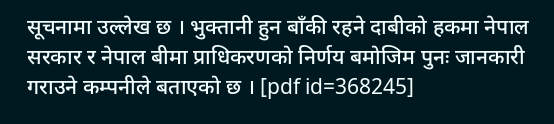सूचनामा उल्लेख छ । भुक्तानी हुन बाँकी रहने दाबीको हकमा नेपाल सरकार र नेपाल बीमा प्राधिकरणको निर्णय बमोजिम पुनः जानकारी गराउने कम्पनीले बताएको छ । [pdf id=368245]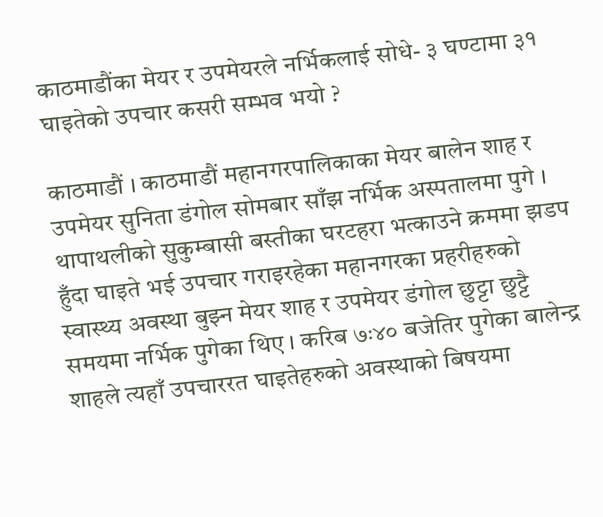काठमाडौंका मेयर र उपमेयरले नर्भिकलाई सोधे- ३ घण्टामा ३१ घाइतेको उपचार कसरी सम्भव भयो ?

काठमाडौं । काठमाडौं महानगरपालिकाका मेयर बालेन शाह र उपमेयर सुनिता डंगोल सोमबार साँझ नर्भिक अस्पतालमा पुगे । थापाथलीको सुकुम्बासी बस्तीका घरटहरा भत्काउने क्रममा झडप हुँदा घाइते भई उपचार गराइरहेका महानगरका प्रहरीहरुको स्वास्थ्य अवस्था बुझ्न मेयर शाह र उपमेयर डंगोल छुट्टा छुट्टै समयमा नर्भिक पुगेका थिए । करिब ७ः४० बजेतिर पुगेका बालेन्द्र शाहले त्यहाँ उपचाररत घाइतेहरुको अवस्थाको बिषयमा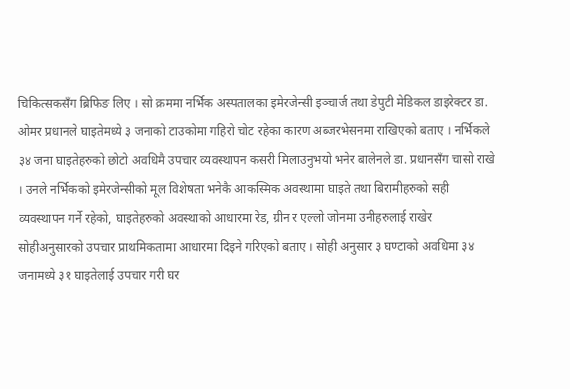चिकित्सकसँग ब्रिफिङ लिए । सो क्रममा नर्भिक अस्पतालका इमेरजेन्सी इञ्चार्ज तथा डेपुटी मेडिकल डाइरेक्टर डा. ओमर प्रधानले घाइतेमध्ये ३ जनाको टाउकोमा गहिरो चोट रहेका कारण अब्जरभेसनमा राखिएको बताए । नर्भिकले ३४ जना घाइतेहरुको छोटो अवधिमै उपचार व्यवस्थापन कसरी मिलाउनुभयो भनेर बालेनले डा. प्रधानसँग चासो राखे । उनले नर्भिकको इमेरजेन्सीको मूल विशेषता भनेकै आकस्मिक अवस्थामा घाइते तथा बिरामीहरुको सही व्यवस्थापन गर्ने रहेको, घाइतेहरुको अवस्थाको आधारमा रेड, ग्रीन र एल्लो जोनमा उनीहरुलाई राखेर सोहीअनुसारको उपचार प्राथमिकतामा आधारमा दिइने गरिएको बताए । सोही अनुसार ३ घण्टाको अवधिमा ३४ जनामध्ये ३१ घाइतेलाई उपचार गरी घर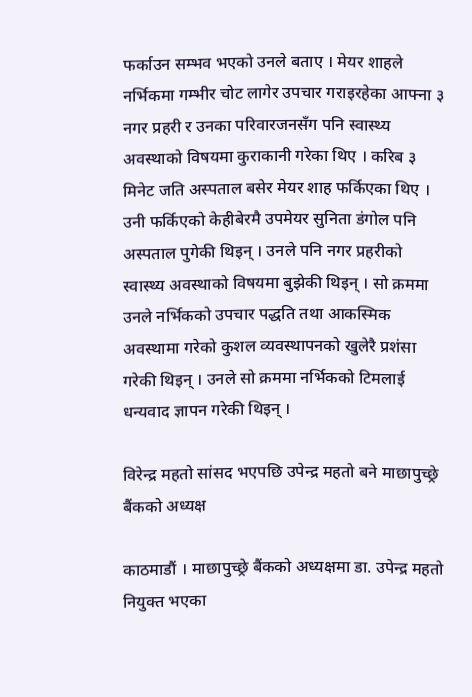फर्काउन सम्भव भएको उनले बताए । मेयर शाहले नर्भिकमा गम्भीर चोट लागेर उपचार गराइरहेका आफ्ना ३ नगर प्रहरी र उनका परिवारजनसँग पनि स्वास्थ्य अवस्थाको विषयमा कुराकानी गरेका थिए । करिब ३ मिनेट जति अस्पताल बसेर मेयर शाह फर्किएका थिए । उनी फर्किएको केहीबेरमै उपमेयर सुनिता डंगोल पनि अस्पताल पुगेकी थिइन् । उनले पनि नगर प्रहरीको स्वास्थ्य अवस्थाको विषयमा बुझेकी थिइन् । सो क्रममा उनले नर्भिकको उपचार पद्धति तथा आकस्मिक अवस्थामा गरेको कुशल व्यवस्थापनको खुलेरै प्रशंसा गरेकी थिइन् । उनले सो क्रममा नर्भिकको टिमलाई धन्यवाद ज्ञापन गरेकी थिइन् ।

विरेन्द्र महतो सांसद भएपछि उपेन्द्र महतो बने माछापुच्छ्रे बैंकको अध्यक्ष

काठमाडौं । माछापुच्छ्रे बैंकको अध्यक्षमा डा. उपेन्द्र महतो नियुक्त भएका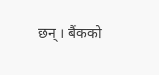छन् । बैंकको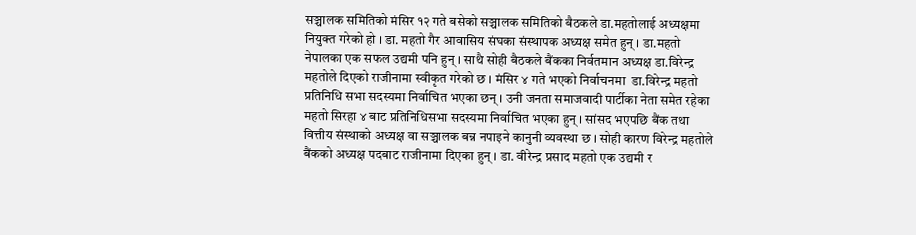सञ्चालक समितिको मंसिर १२ गते बसेको सञ्चालक समितिको बैठकले डा.महतोलाई अध्यक्षमा नियुक्त गरेको हो । डा. महतो गैर आवासिय संघका संस्थापक अध्यक्ष समेत हुन् । डा.महतो नेपालका एक सफल उद्यमी पनि हुन् । साथै सोही बैठकले बैंकका निर्वतमान अध्यक्ष डा.विरेन्द्र महतोले दिएको राजीनामा स्वीकृत गरेको छ । मंसिर ४ गते भएको निर्वाचनमा  डा.विरेन्द्र महतो प्रतिनिधि सभा सदस्यमा निर्वाचित भएका छन् । उनी जनता समाजवादी पार्टीका नेता समेत रहेका महतो सिरहा ४ बाट प्रतिनिधिसभा सदस्यमा निर्वाचित भएका हुन् । सांसद भएपछि बैंक तथा वित्तीय संस्थाको अध्यक्ष वा सञ्चालक बन्न नपाइने कानुनी व्यवस्था छ । सोही कारण विरेन्द्र महतोले बैंकको अध्यक्ष पदबाट राजीनामा दिएका हुन् । डा. वीरेन्द्र प्रसाद महतो एक उद्यमी र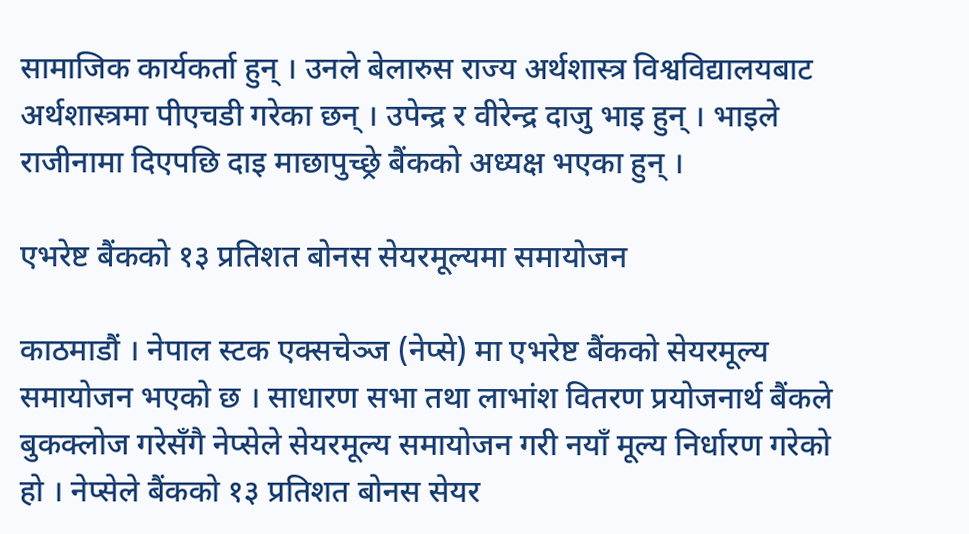सामाजिक कार्यकर्ता हुन् । उनले बेलारुस राज्य अर्थशास्त्र विश्वविद्यालयबाट अर्थशास्त्रमा पीएचडी गरेका छन् । उपेन्द्र र वीरेन्द्र दाजु भाइ हुन् । भाइले राजीनामा दिएपछि दाइ माछापुच्छ्रे बैंकको अध्यक्ष भएका हुन् ।

एभरेष्ट बैंकको १३ प्रतिशत बोनस सेयरमूल्यमा समायोजन

काठमाडौं । नेपाल स्टक एक्सचेञ्ज (नेप्से) मा एभरेष्ट बैंकको सेयरमूल्य समायोजन भएको छ । साधारण सभा तथा लाभांश वितरण प्रयोजनार्थ बैंकले बुकक्लोज गरेसँगै नेप्सेले सेयरमूल्य समायोजन गरी नयाँ मूल्य निर्धारण गरेको हो । नेप्सेले बैंकको १३ प्रतिशत बोनस सेयर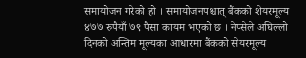समायोजन गरेको हो । समायोजनपश्चात् बैंकको शेयरमूल्य ४७७ रुपैयाँ ७९ पैसा कायम भएको छ । नेप्सेले अघिल्लो दिनको अन्तिम मूल्यका आधारमा बैंकको सेयरमूल्य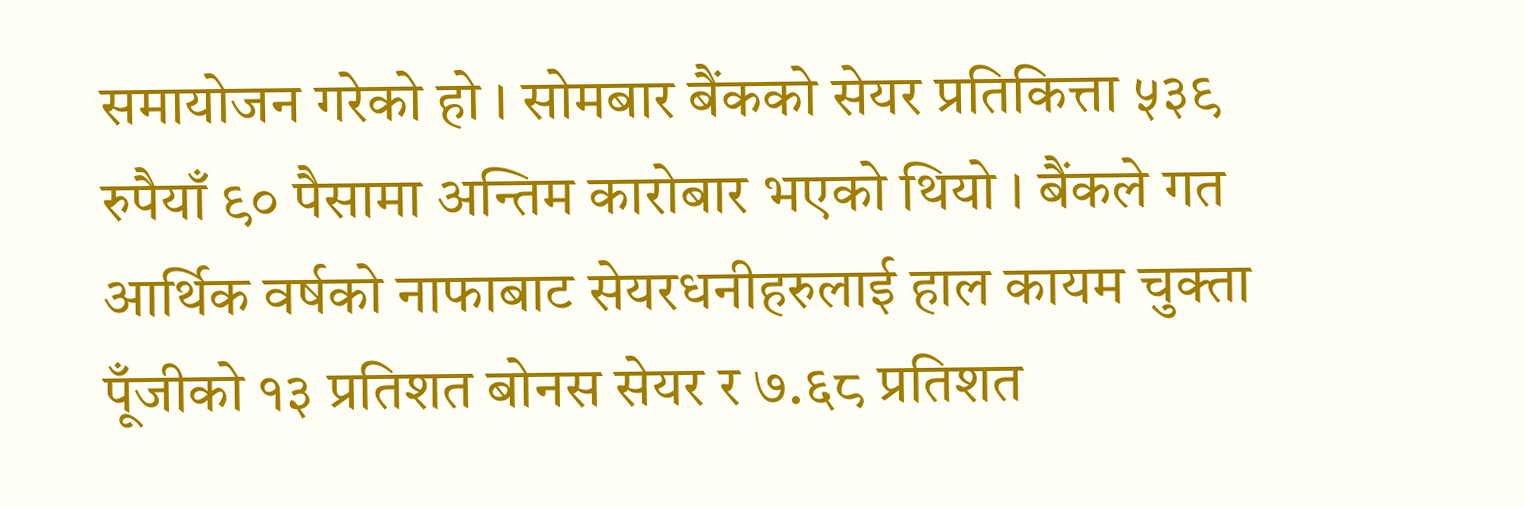समायोजन गरेको हो । सोमबार बैंकको सेयर प्रतिकित्ता ५३९ रुपैयाँ ९० पैसामा अन्तिम कारोबार भएको थियो । बैंकले गत आर्थिक वर्षको नाफाबाट सेयरधनीहरुलाई हाल कायम चुक्ता पूँजीको १३ प्रतिशत बोनस सेयर र ७.६८ प्रतिशत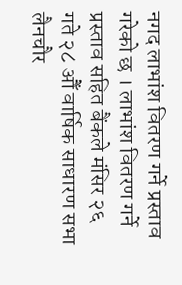नगद लाभांश वितरण गर्ने प्रस्ताव गरेको छ । लाभांश वितरण गर्ने प्रस्ताव सहित बैंकले मंसिर २६ गते २८ औँ वार्षिक साधारण सभा लैनचौर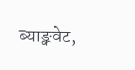ब्याङ्क्वेट,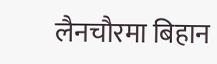लैनचौरमा बिहान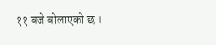११ बजे बोलाएको छ ।